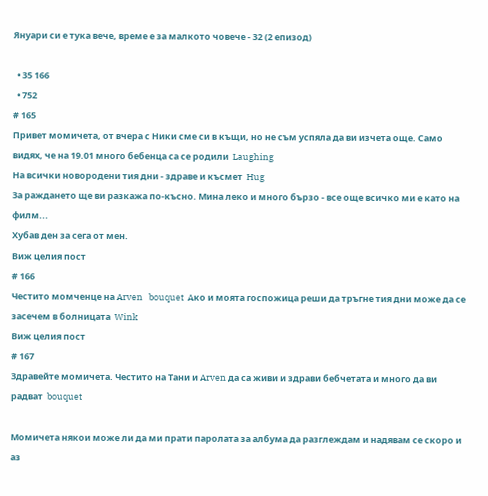Януари си е тука вече, време е за малкото човече - 32 (2 епизод)

  • 35 166
  • 752
# 165
Привет момичета, от вчера с Ники сме си в къщи, но не съм успяла да ви изчета още. Само видях, че на 19.01 много бебенца са се родили  Laughing
На всички новородени тия дни - здраве и късмет  Hug
За раждането ще ви разкажа по-късно. Мина леко и много бързо - все още всичко ми е като на филм...
Хубав ден за сега от мен.
Виж целия пост
# 166
Честито момченце на Arven   bouquet  Aко и моята госпожица реши да тръгне тия дни може да се засечем в болницата  Wink
Виж целия пост
# 167
Здравейте момичета. Честито на Тани и Arven да са живи и здрави бебчетата и много да ви радват  bouquet

Момичета някои може ли да ми прати паролата за албума да разглеждам и надявам се скоро и аз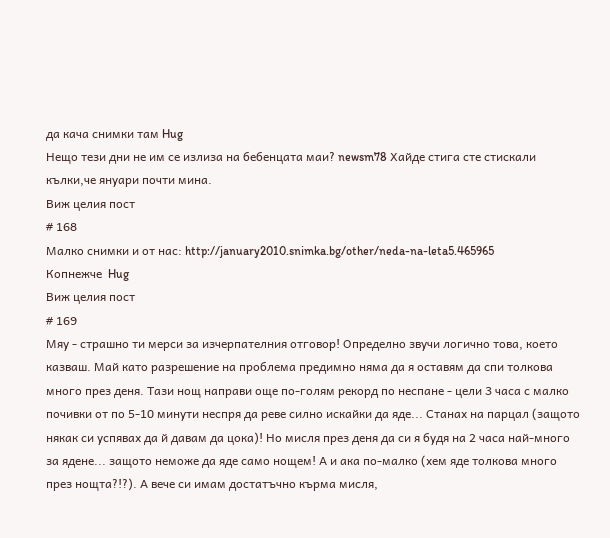да кача снимки там Hug
Нещо тези дни не им се излиза на бебенцата маи? newsm78 Хайде стига сте стискали кълки,че януари почти мина.
Виж целия пост
# 168
Малко снимки и от нас: http://january2010.snimka.bg/other/neda-na-leta5.465965
Копнежче  Hug
Виж целия пост
# 169
Мяу - страшно ти мерси за изчерпателния отговор! Определно звучи логично това, което казваш. Май като разрешение на проблема предимно няма да я оставям да спи толкова много през деня. Тази нощ направи още по-голям рекорд по неспане - цели 3 часа с малко почивки от по 5-10 минути неспря да реве силно искайки да яде... Станах на парцал (защото някак си успявах да й давам да цока)! Но мисля през деня да си я будя на 2 часа най-много за ядене... защото неможе да яде само нощем! А и ака по-малко (хем яде толкова много през нощта?!?). А вече си имам достатъчно кърма мисля,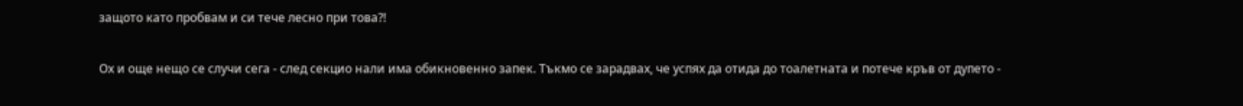защото като пробвам и си тече лесно при това?!

Ох и още нещо се случи сега - след секцио нали има обикновенно запек. Тъкмо се зарадвах, че успях да отида до тоалетната и потече кръв от дупето -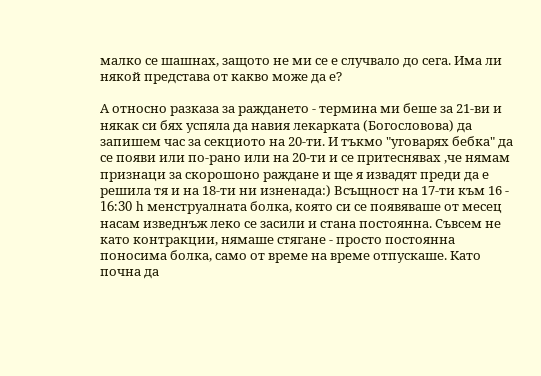малко се шашнах, защото не ми се е случвало до сега. Има ли някой представа от какво може да е?

А относно разказа за раждането - термина ми беше за 21-ви и някак си бях успяла да навия лекарката (Богословова) да запишем час за секциото на 20-ти. И тъкмо "уговарях бебка" да се появи или по-рано или на 20-ти и се притеснявах ,че нямам признаци за скорошоно раждане и ще я извадят преди да е решила тя и на 18-ти ни изненада:) Всъщност на 17-ти към 16 - 16:30 h менструалната болка, която си се появяваше от месец насам изведнъж леко се засили и стана постоянна. Съвсем не като контракции, нямаше стягане - просто постоянна поносима болка, само от време на време отпускаше. Като почна да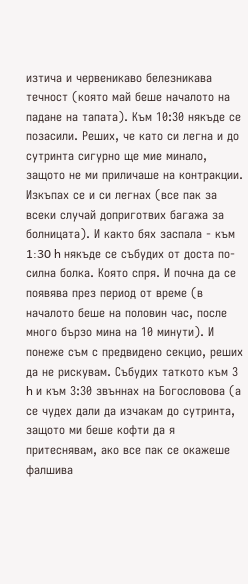изтича и червеникаво белезникава течност (която май беше началото на падане на тапата). Към 10:30 някъде се позасили. Реших, че като си легна и до сутринта сигурно ще мие минало, защото не ми приличаше на контракции. Изкъпах се и си легнах (все пак за всеки случай доприготвих багажа за болницата). И както бях заспала - към 1:30 h някъде се събудих от доста по-силна болка. Която спря. И почна да се появява през период от време (в началото беше на половин час, после много бързо мина на 10 минути). И понеже съм с предвидено секцио, реших да не рискувам. Събудих таткото към 3 h и към 3:30 звъннах на Богословова (а се чудех дали да изчакам до сутринта, защото ми беше кофти да я притеснявам, ако все пак се окажеше фалшива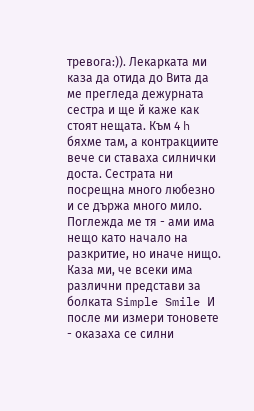тревога:)). Лекарката ми каза да отида до Вита да ме прегледа дежурната сестра и ще й каже как стоят нещата. Към 4 h бяхме там, а контракциите вече си ставаха силнички доста. Сестрата ни посрещна много любезно и се държа много мило. Поглежда ме тя - ами има нещо като начало на разкритие, но иначе нищо. Каза ми, че всеки има различни представи за болката Simple Smile И после ми измери тоновете - оказаха се силни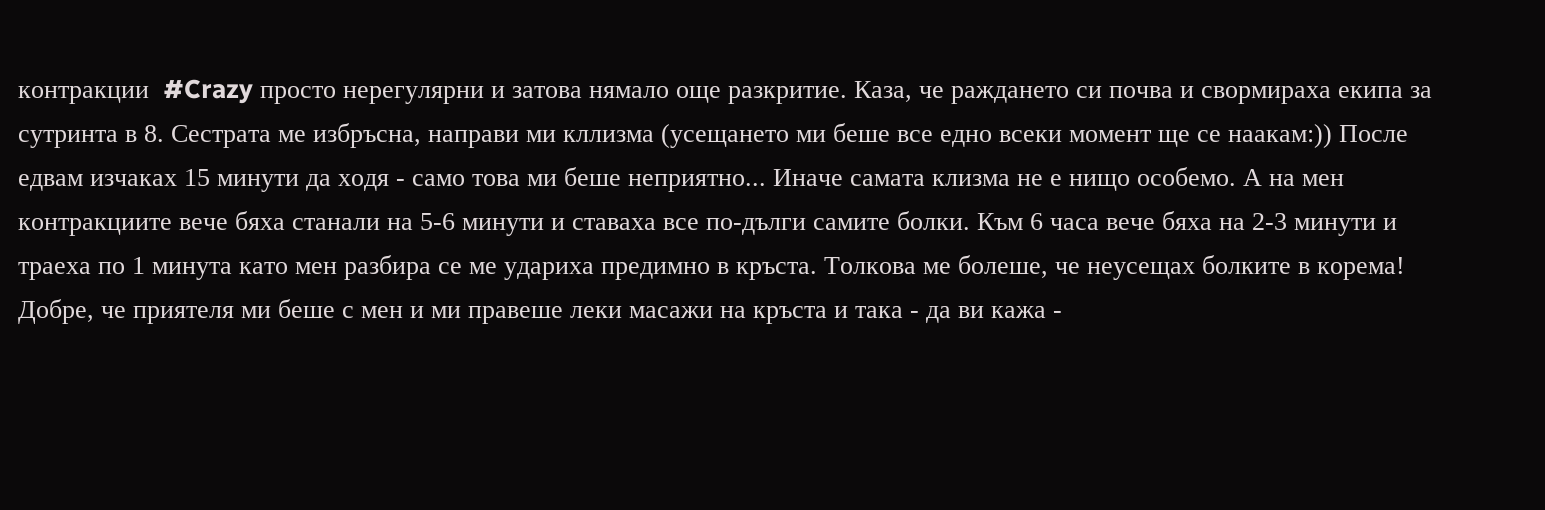контракции  #Crazy просто нерегулярни и затова нямало още разкритие. Каза, че раждането си почва и свормираха екипа за сутринта в 8. Сестрата ме избръсна, направи ми кллизма (усещането ми беше все едно всеки момент ще се наакам:)) После едвам изчаках 15 минути да ходя - само това ми беше неприятно... Иначе самата клизма не е нищо особемо. А на мен контракциите вече бяха станали на 5-6 минути и ставаха все по-дълги самите болки. Към 6 часа вече бяха на 2-3 минути и траеха по 1 минута като мен разбира се ме удариха предимно в кръста. Толкова ме болеше, че неусещах болките в корема! Добре, че приятеля ми беше с мен и ми правеше леки масажи на кръста и така - да ви кажа -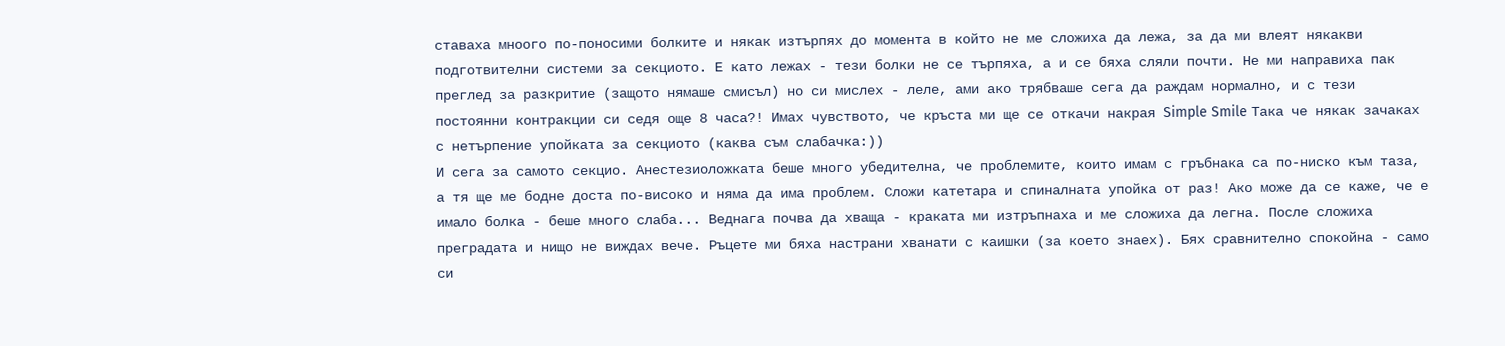ставаха мноого по-поносими болките и някак изтърпях до момента в който не ме сложиха да лежа, за да ми влеят някакви подготвителни системи за секциото. Е като лежах - тези болки не се търпяха, а и се бяха сляли почти. Не ми направиха пак преглед за разкритие (защото нямаше смисъл) но си мислех - леле, ами ако трябваше сега да раждам нормално, и с тези постоянни контракции си седя още 8 часа?! Имах чувството, че кръста ми ще се откачи накрая Simple Smile Така че някак зачаках с нетърпение упойката за секциото (каква съм слабачка:))
И сега за самото секцио. Анестезиоложката беше много убедителна, че проблемите, които имам с гръбнака са по-ниско към таза, а тя ще ме бодне доста по-високо и няма да има проблем. Сложи катетара и спиналната упойка от раз! Ако може да се каже, че е имало болка - беше много слаба... Веднага почва да хваща - краката ми изтръпнаха и ме сложиха да легна. После сложиха преградата и нищо не виждах вече. Ръцете ми бяха настрани хванати с каишки (за което знаех). Бях сравнително спокойна - само си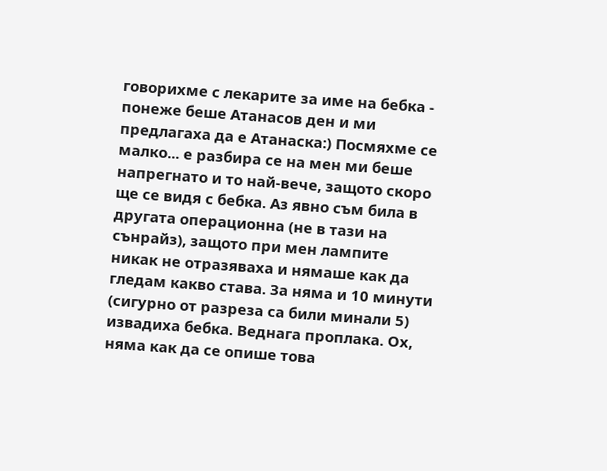говорихме с лекарите за име на бебка - понеже беше Атанасов ден и ми предлагаха да е Атанаска:) Посмяхме се малко... е разбира се на мен ми беше напрегнато и то най-вече, защото скоро ще се видя с бебка. Аз явно съм била в другата операционна (не в тази на сънрайз), защото при мен лампите никак не отразяваха и нямаше как да гледам какво става. За няма и 10 минути (сигурно от разреза са били минали 5) извадиха бебка. Веднага проплака. Ох, няма как да се опише това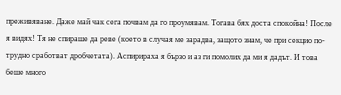преживяване. Даже май чак сега почвам да го проумявам. Тогава бях доста спокойна! После я видях! Тя не спираше да реве (което в случая ме зарадва, защото знам, че при секцио по-трудно сработват дробчетата). Аспирираха я бързо и аз ги помолих да ми я дадът. И това беше много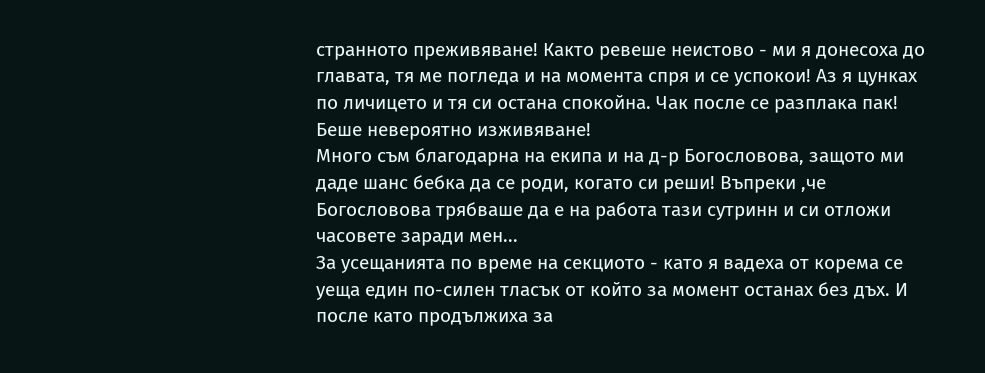странното преживяване! Както ревеше неистово - ми я донесоха до главата, тя ме погледа и на момента спря и се успокои! Аз я цунках по личицето и тя си остана спокойна. Чак после се разплака пак! Беше невероятно изживяване!
Много съм благодарна на екипа и на д-р Богословова, защото ми даде шанс бебка да се роди, когато си реши! Въпреки ,че Богословова трябваше да е на работа тази сутринн и си отложи часовете заради мен...
За усещанията по време на секциото - като я вадеха от корема се уеща един по-силен тласък от който за момент останах без дъх. И после като продължиха за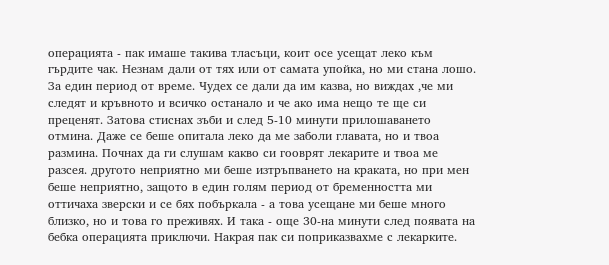операцията - пак имаше такива тласъци, коит осе усещат леко към гърдите чак. Незнам дали от тях или от самата упойка, но ми стана лошо. За един период от време. Чудех се дали да им казва, но виждах ,че ми следят и кръвното и всичко останало и че ако има нещо те ще си преценят. Затова стиснах зъби и след 5-10 минути прилошаването отмина. Даже се беше опитала леко да ме заболи главата, но и твоа размина. Почнах да ги слушам какво си гооврят лекарите и твоа ме разсея. другото неприятно ми беше изтръпването на краката, но при мен беше неприятно, защото в един голям период от бременността ми оттичаха зверски и се бях побъркала - а това усещане ми беше много близко, но и това го преживях. И така - още 30-на минути след появата на бебка операцията приключи. Накрая пак си поприказвахме с лекарките.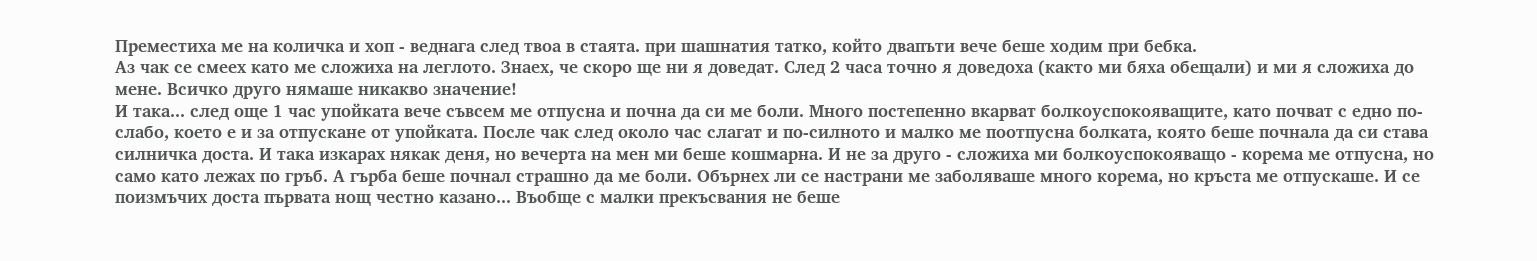Преместиха ме на количка и хоп - веднага след твоа в стаята. при шашнатия татко, който двапъти вече беше ходим при бебка.
Аз чак се смеех като ме сложиха на леглото. Знаех, че скоро ще ни я доведат. След 2 часа точно я доведоха (както ми бяха обещали) и ми я сложиха до мене. Всичко друго нямаше никакво значение!
И така... след още 1 час упойката вече съвсем ме отпусна и почна да си ме боли. Много постепенно вкарват болкоуспокояващите, като почват с едно по-слабо, което е и за отпускане от упойката. После чак след около час слагат и по-силното и малко ме поотпусна болката, която беше почнала да си става силничка доста. И така изкарах някак деня, но вечерта на мен ми беше кошмарна. И не за друго - сложиха ми болкоуспокояващо - корема ме отпусна, но само като лежах по гръб. А гърба беше почнал страшно да ме боли. Обърнех ли се настрани ме заболяваше много корема, но кръста ме отпускаше. И се поизмъчих доста първата нощ честно казано... Въобще с малки прекъсвания не беше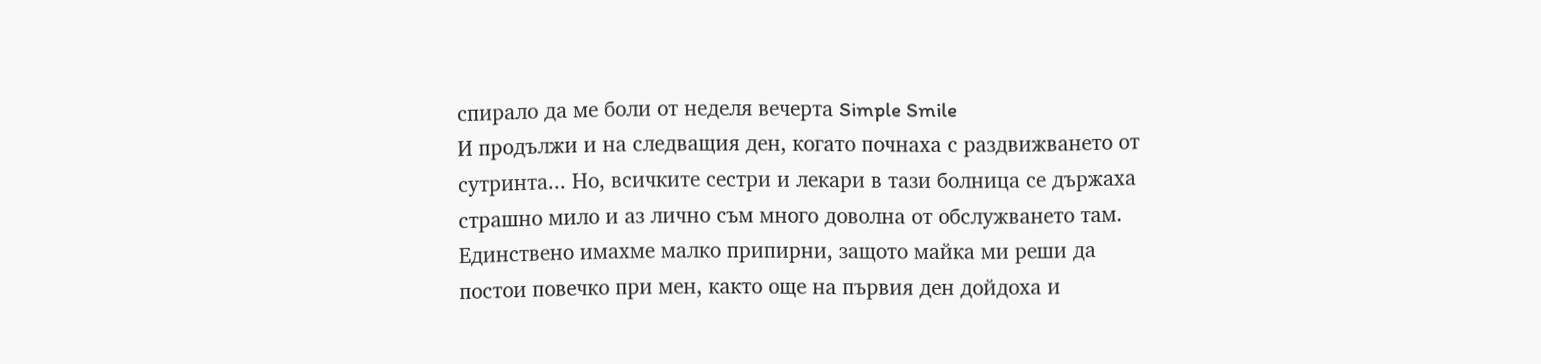спирало да ме боли от неделя вечерта Simple Smile
И продължи и на следващия ден, когато почнаха с раздвижването от сутринта... Но, всичките сестри и лекари в тази болница се държаха страшно мило и аз лично съм много доволна от обслужването там.
Единствено имахме малко припирни, защото майка ми реши да постои повечко при мен, както още на първия ден дойдоха и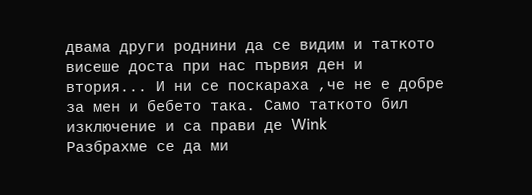двама други роднини да се видим и таткото висеше доста при нас първия ден и втория... И ни се поскараха ,че не е добре за мен и бебето така. Само таткото бил изключение и са прави де Wink
Разбрахме се да ми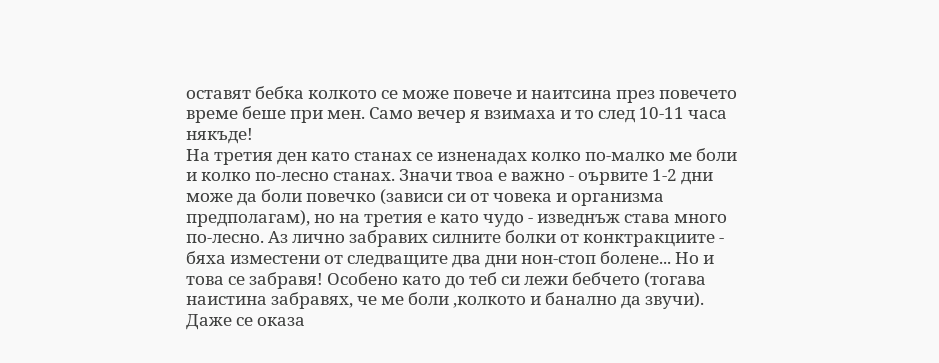оставят бебка колкото се може повече и наитсина през повечето време беше при мен. Само вечер я взимаха и то след 10-11 часа някъде!
На третия ден като станах се изненадах колко по-малко ме боли и колко по-лесно станах. Значи твоа е важно - оървите 1-2 дни може да боли повечко (зависи си от човека и организма предполагам), но на третия е като чудо - изведнъж става много по-лесно. Аз лично забравих силните болки от конктракциите - бяха изместени от следващите два дни нон-стоп болене... Но и това се забравя! Особено като до теб си лежи бебчето (тогава наистина забравях, че ме боли ,колкото и банално да звучи). Даже се оказа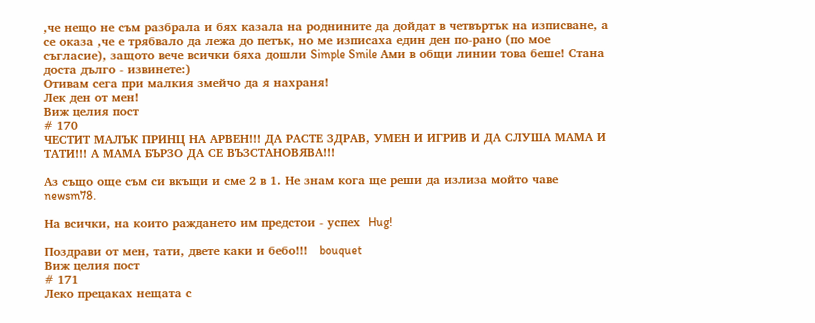,че нещо не съм разбрала и бях казала на роднините да дойдат в четвъртък на изписване, а се оказа ,че е трябвало да лежа до петък, но ме изписаха един ден по-рано (по мое съгласие), защото вече всички бяха дошли Simple Smile Ами в общи линии това беше! Стана доста дълго - извинете:)
Отивам сега при малкия змейчо да я нахраня!
Лек ден от мен!
Виж целия пост
# 170
ЧЕСТИТ МАЛЪК ПРИНЦ НА АРВЕН!!! ДА РАСТЕ ЗДРАВ, УМЕН И ИГРИВ И ДА СЛУША МАМА И ТАТИ!!! А МАМА БЪРЗО ДА СЕ ВЪЗСТАНОВЯВА!!!

Аз също още съм си вкъщи и сме 2 в 1. Не знам кога ще реши да излиза мойто чаве  newsm78.

На всички, на които раждането им предстои - успех  Hug!

Поздрави от мен, тати, двете каки и бебо!!!   bouquet
Виж целия пост
# 171
Леко прецаках нещата с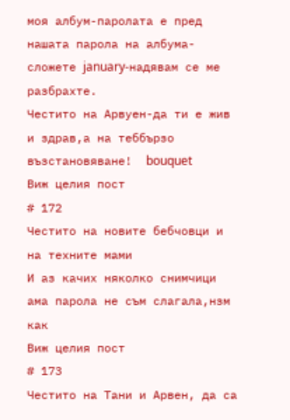моя албум-паролата е пред нашата парола на албума-сложете january-надявам се ме разбрахте.
Честито на Арвуен-да ти е жив и здрав,а на теббързо възстановяване!  bouquet
Виж целия пост
# 172
Честито на новите бебчовци и на техните мами
И аз качих няколко снимчици ама парола не съм слагала,нзм  как
Виж целия пост
# 173
Честито на Тани и Арвен, да са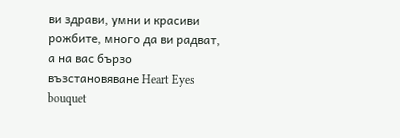ви здрави, умни и красиви рожбите, много да ви радват, а на вас бързо възстановяване Heart Eyes  bouquet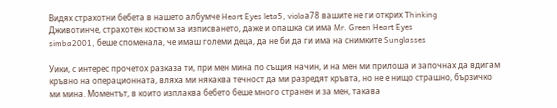Видях страхотни бебета в нашето албумче Heart Eyes leta5, violaа78 вашите не ги открих Thinking
Дживотинче, страхотен костюм за изписването, даже и опашка си има Mr. Green Heart Eyes
simba2001, беше споменала, че имаш големи деца, да не би да ги има на снимките Sunglasses

Уики, с интерес прочетох разказа ти, при мен мина по същия начин, и на мен ми прилоша и започнах да вдигам кръвно на операционната, вляха ми някаква течност да ми разредят кръвта, но не е нищо страшно, бързичко ми мина. Моментът, в които изплаква бебето беше много странен и за мен, такава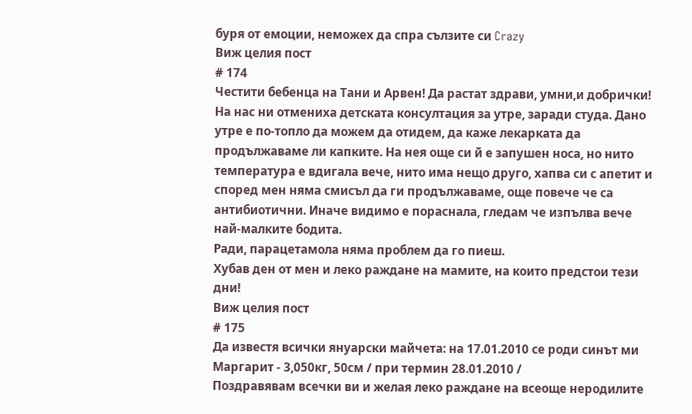буря от емоции, неможех да спра сълзите си Crazy
Виж целия пост
# 174
Честити бебенца на Тани и Арвен! Да растат здрави, умни,и добрички!
На нас ни отмениха детската консултация за утре, заради студа. Дано утре е по-топло да можем да отидем, да каже лекарката да продължаваме ли капките. На нея още си й е запушен носа, но нито температура е вдигала вече, нито има нещо друго, хапва си с апетит и според мен няма смисъл да ги продължаваме, още повече че са антибиотични. Иначе видимо е пораснала, гледам че изпълва вече най-малките бодита.
Ради, парацетамола няма проблем да го пиеш.
Хубав ден от мен и леко раждане на мамите, на които предстои тези дни!
Виж целия пост
# 175
Да известя всички януарски майчета: на 17.01.2010 се роди синът ми Маргарит - 3,050кг, 50см / при термин 28.01.2010 /
Поздравявам всечки ви и желая леко раждане на всеоще неродилите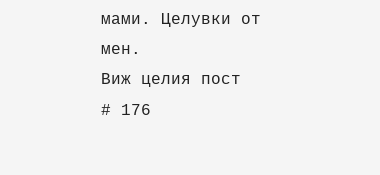мами. Целувки от мен.
Виж целия пост
# 176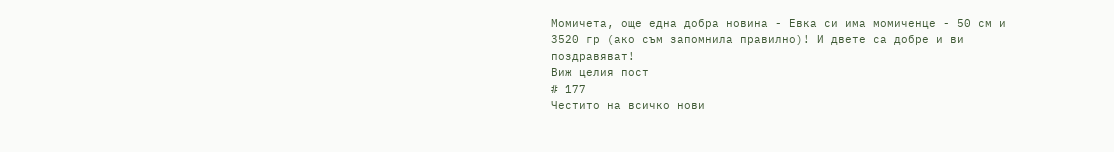Момичета, още една добра новина - Евка си има момиченце - 50 см и 3520 гр (ако съм запомнила правилно)! И двете са добре и ви поздравяват!
Виж целия пост
# 177
Честито на всичко нови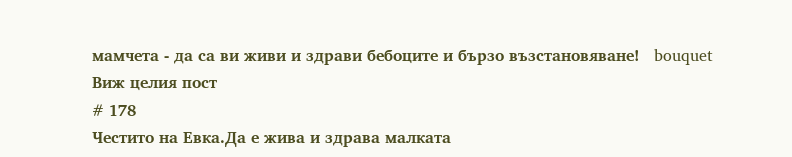мамчета - да са ви живи и здрави бебоците и бързо възстановяване!   bouquet
Виж целия пост
# 178
Честито на Евка.Да е жива и здрава малката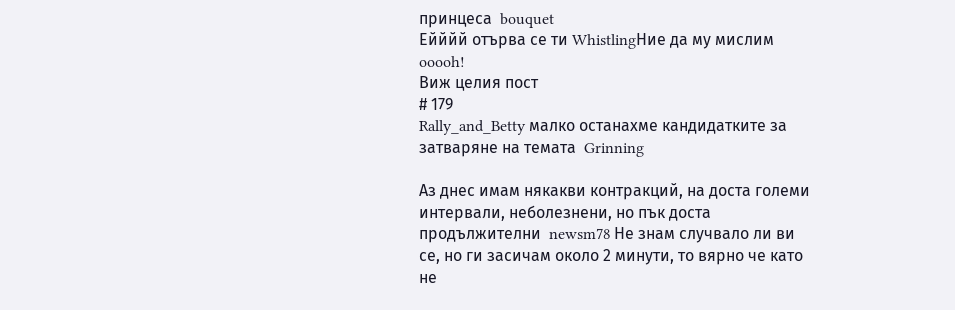принцеса  bouquet
Ейййй отърва се ти WhistlingНие да му мислим ooooh!
Виж целия пост
# 179
Rally_and_Betty малко останахме кандидатките за затваряне на темата  Grinning

Аз днес имам някакви контракций, на доста големи интервали, неболезнени, но пък доста продължителни  newsm78 Не знам случвало ли ви се, но ги засичам около 2 минути, то вярно че като не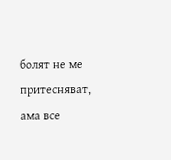болят не ме притесняват, ама все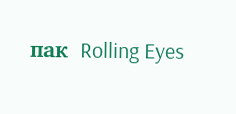пак  Rolling Eyes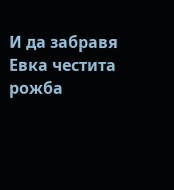И да забравя Евка честита рожба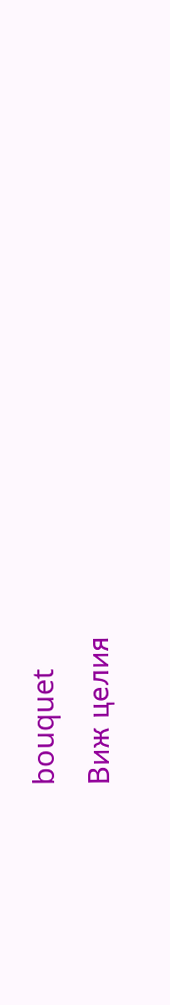bouquet
Виж целия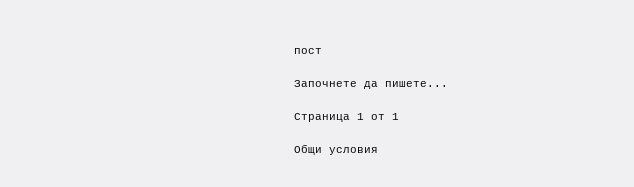пост

Започнете да пишете...

Страница 1 от 1

Общи условия